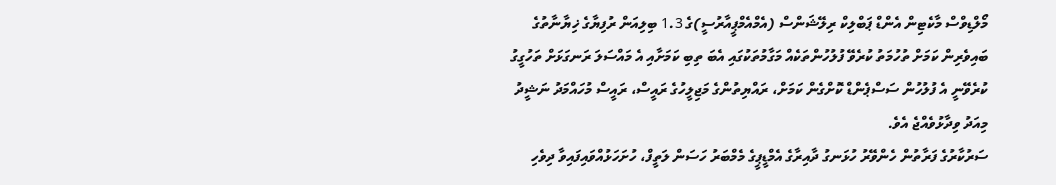މޯލްޑިވްސް މާކެޓިން އެންޑް ޕަބްލިކް ރިލޭޝަންސް (އެމްއެމްޕީއާރުސީ)ގެ 1.3 ބިލިއަން ރުފިޔާގެ ޚިޔާނާތުގެ ބައިވެރިން ކަމަށް ތުހުމަތު ކުރެވޭ ފުލުހުންތަކެއް މަގާމުތަކުގައި އެބަ ތިބި ކަމަށާއި އެ މައްސަލަ ރަނގަޅަށް ތަހުގީގު ކުރެވޭނީ އެ ފުލުހުން ސަސްޕެންޑް ކޮށްގެން ކަމަށް، ރައްޔިތުންގެ މަޖިލީހުގެ ރައީސް، ރައީސް މުހައްމަދު ނަޝީދު މިއަދު ވިދާޅުވެއްޖެ އެވެ.
ސަރުކާރުގެ ފަރާތުން ހެންވޭރު ހުޅަނގު ދާއިރާގެ އެމްޑީޕީގެ މެމްބަރު ހަސަން ލަތީފް، ހުށަހަޅުއްވައިފައިވާ ދިވެހި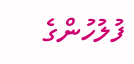ފުލުހުންގެ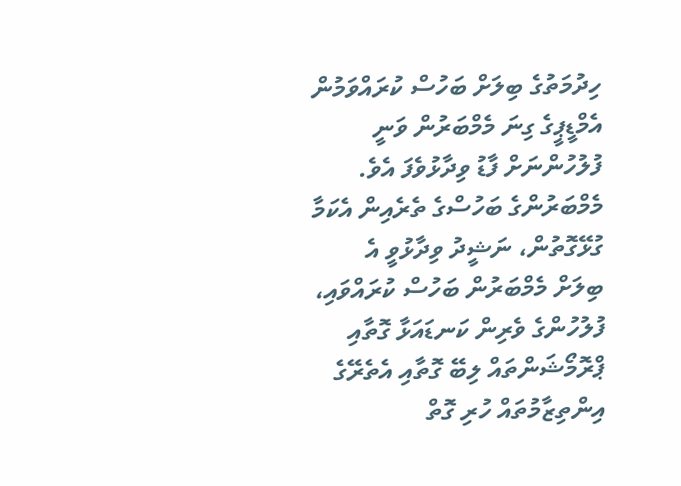ހިދުމަތުގެ ބިލަށް ބަހުސް ކުރައްވަމުން އެމްޑީޕީގެ ގިނަ މެމްބަރުން ވަނީ ފުލުހުންނަށް ފާޑު ވިދާޅުވެފަ އެވެ.
މެމްބަރުންގެ ބަހުސްގެ ތެރެއިން އެކަމާ ގުޅޭގޮތުން، ނަޝީދު ވިދާޅުވީ އެ ބިލަށް މެމްބަރުން ބަހުސް ކުރައްވައި، ފުލުހުންގެ ވެރިން ކަނޑައަޅާ ގޮތާއި ޕްރޮމޯޝަންތައް ލިބޭ ގޮތާއި އެތެރޭގެ އިންތިޒާމުތައް ހުރި ގޮތް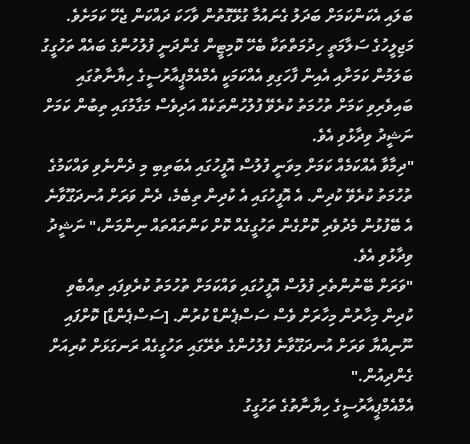ބަލައި އެކަންކަމަށް ބަދަލު ގެނައުމާ ގުޅޭގޮތުން ވާހަކަ ދައްކަން ޖެހޭ ކަމަށެވެ. މަޖިލީހުގެ ސަލާމަތީ ހިދުމަތްތަކާ ބެހޭ ކޮމިޓީން ގެންދަނީ ފުލުހުންގެ ބައެއް ތަހުގީގު ބަލަމުން ކަމަށާއި އެއިން ފާހަގިވި އެއްކަމަކީ އެމްއެމްޕީއާރުސީގެ ހިޔާނާތުގައި ބައިވެރިވި ކަމަށް ތުހުމަތު ކުރެވޭ ފުލުހުންތަކެއް އަދިވެސް މަގާމުގައި ތިބުން ކަމަށް ނަޝީދު ވިދާޅުވި އެވެ.
"ދިމާވާ އެއްކަމެއް ކަމަށް މިވަނީ ފުލުސް އޮފީހުގައި އެބަތިބި މި ދެންނެވި ވައްކަމުގެ ތުހުމަތު ކުރެވޭ ކުދިން. އެ އޮފީހުގައި އެ ކުދިން ތިބެމެ، ދެން ވަރަށް އުނދަގޫވާނެ އެ ބޭފުޅުން މެދުވެރި ކޮށްގެން ތަހުގީގެއް ކޮށް ކަންތައްތައް ނިންމަން،" ނަޝީދު ވިދާޅުވި އެވެ.
"ވަރަށް ބޭނުންތެރި ފުލުސް އޮފީހުގައި ވައްކަމަށް ތުހުމަތު ކުރެވިފައި ތިއްބެވި ކުދިން މިހާރުން މިހާރަށް ވެސް ސަސްޕެންޑް ކުރުން. [ސަސްޕެންޑް] ކޮށްފައި ނޫނިއްޔާ ވަރަށް އުނދަގޫވާނެ ފުލުހުންގެ ތެރޭގައި ތަހުގީގެއް ރަނގަޅަށް ކުރިއަށް ގެންދިއުން."
އެމްއެމްޕީއާރުސީގެ ހިޔާނާތުގެ ތަހުގީގު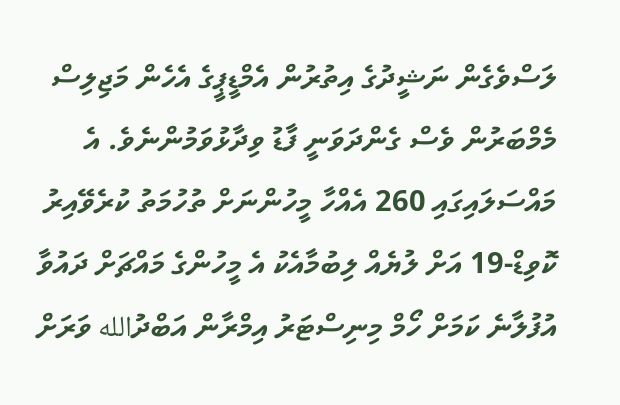ލަސްވެގެން ނަޝީދުގެ އިތުރުން އެމްޑީޕީގެ އެހެން މަޖިލިސް މެމްބަރުން ވެސް ގެންދަވަނީ ފާޑު ވިދާޅުވަމުންނެވެ. އެ މައްސަލައިގައި 260 އެއްހާ މީހުންނަށް ތުހުމަތު ކުރެވޭއިރު ކޮވިޑް-19 އަށް ލުޔެއް ލިބުމާއެކު އެ މީހުންގެ މައްޗަށް ދައުވާ އުފުލާނެ ކަމަށް ހޯމް މިނިސްޓަރު އިމްރާން އަބްދުالله ވަރަށް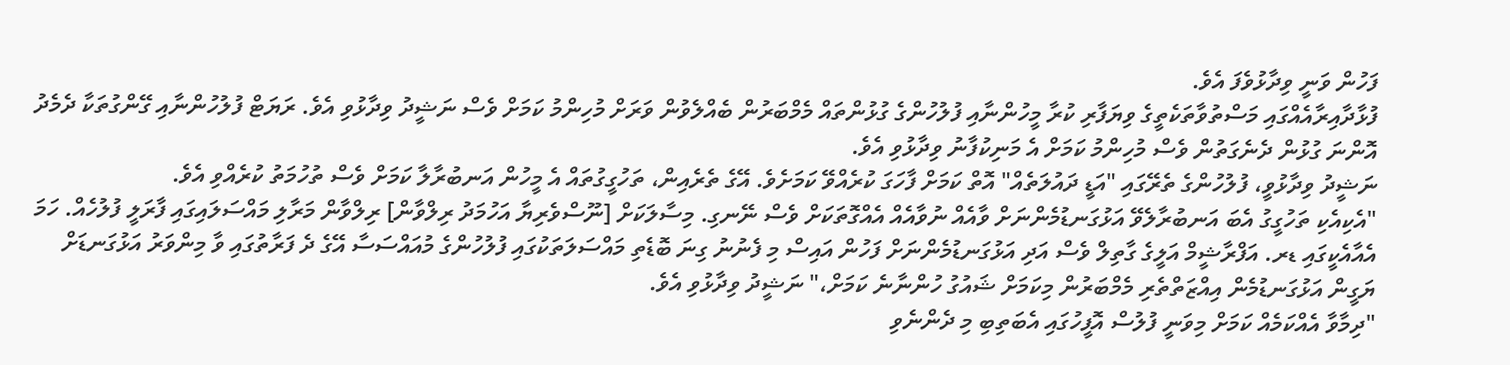ފަހުން ވަނީ ވިދާޅުވެފަ އެވެ.
ފުޅާދާއިރާއެއްގައި މަސްތުވާތަކެތީގެ ވިޔަފާރި ކުރާ މީހުންނާއި ފުލުހުންގެ ގުޅުންތައް މެމްބަރުން ބެއްލެވުން ވަރަށް މުހިންމު ކަމަށް ވެސް ނަޝީދު ވިދާޅުވި އެވެ. ރަޔަޓް ފުލުހުންނާއި ގޭންގުތަކާ ދެމެދު އޮންނަ ގުޅުން ދެނެގަތުން ވެސް މުހިންމު ކަމަށް އެ މަނިކުފާނު ވިދާޅުވި އެވެ.
ނަޝީދު ވިދާޅުވީ، ފުލުހުންގެ ތެރޭގައި "އަޑީ ދައުލަތެއް" އޮތް ކަމަށް ފާހަގަ ކުރެއްވޭ ކަމަށެވެ. އޭގެ ތެރެއިން، ތަހުގީގުތައް އެ މީހުން އަނބުރާލާ ކަމަށް ވެސް ތުހުމަތު ކުރެއްވި އެވެ.
"އެކިއެކި ތަހުގީގު އެބަ އަނބުރާލެވޭ އަޅުގަނޑުމެންނަށް ވާއެއް ނުވާއެއް އެއްގޮތަކަށް ވެސް ނޭނގި. މިސާލަކަށް [ނޫސްވެރިޔާ އަހުމަދު ރިލްވާން] ރިލްވާން މަރާލި މައްސަލައިގައި ފާރަލީ ފުލުހެއް. ހަމަ އެއާއެކީގައި ޑރ. އަފްރާޝީމް އަލީގެ ގާތިލް ވެސް އަދި އަޅުގަނޑުމެންނަށް ފަހުން އައިސް މި ފެނުނު ގިނަ ބޮޑެތި މައްސަލަތަކުގައި ފުލުހުންގެ މުއައްސަސާ އޭގެ ދެ ފަރާތުގައި ވާ މިންވަރު އަޅުގަނޑަށް ޔަގީން އަޅުގަނޑުމެން އިއްޒަތްތެރި މެމްބަރުން މިކަމަށް ޝައުގު ހުންނާނެ ކަމަށް،" ނަޝީދު ވިދާޅުވި އެވެ.
"ދިމާވާ އެއްކަމެއް ކަމަށް މިވަނީ ފުލުސް އޮފީހުގައި އެބަތިބި މި ދެންނެވި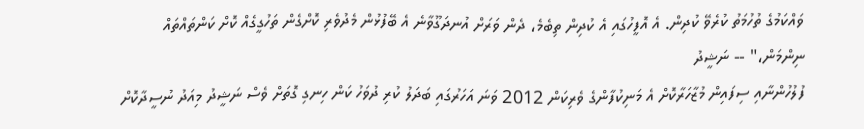ވައްކަމުގެ ތުހުމަތު ކުރެވޭ ކުދިން. އެ އޮފީހުގައި އެ ކުދިން ތިބެމެ، ދެން ވަރަށް އުނދަގޫވާނެ އެ ބޭފުޅުން މެދުވެރި ކޮށްގެން ތަހުގީގެއް ކޮށް ކަންތައްތައް ނިންމަން،" -- ނަޝީދު
ފުލުހުންނާއި ސިފައިން މުޒާހަރާކޮށް އެ މަނިކުފާންގެ ވެރިކަން 2012 ވަނަ އަހަރުގައި ބަދަލު ކުރި ދުވަހު ކަން ހިނގި ގޮތަށް ވެސް ނަޝީދު މިއަދު ނުސީދާކޮށް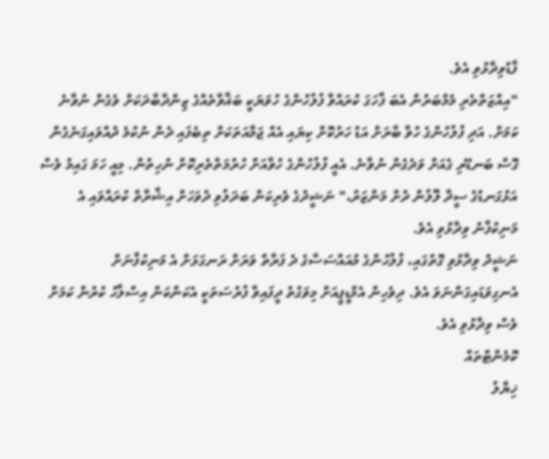ފާޑުވިދާޅުވި އެވެ.
"އިއްޒަތްތެރި މެމްބަރުން އެބަ ފާހަގަ ކުރައްވާ ފުލުހުންގެ ހުވަޔަކީ ބަޣާވާތެއްގެ ޒިންދާބާދަކަށް ވެގެން ނުވާނެ ކަމަށް. އަދި ފުލުހުންގެ ހުވާ ބާރަށް އަޑު ހަރުކޮށް ކިޔައި އެއް ޖަމާއަތަކަށް ތިބެފައި ދެން ނުކުމެ ދުއްވައިގަނެގެން ގޮސް ބަނޑޭރި ގެއަށް ވަދެގެން ނުވާނެ. އެއީ ފުލުހުންގެ ހުވާއަށް ހުރުމަތްތެރިކޮށް ނުހިތުން. މިއީ ހަމަ ގައިމު ވެސް އަޅުގަނޑުގެ ސީދާ ލޮލުން ދުށް މަންޒަރު،" ނަޝީދުގެ ވެރިކަން ބަދަލުވި ދުވަހަށް އިޝާރާތް ކުރައްވައި އެ މަނިކުފާނު ވިދާޅުވި އެވެ.
ނަޝީދު ވިދާޅުވި ގޮތުގައި، ފުލުހުންގެ މުއައްސަސާގެ ދެ ފަރާތް ވަރަށް ރަނގަޅަށް އެ މަނިކުފާނަށް އެނގިވަޑައިގަންނަވަ އެވެ. ދިވެހިން އެމްޑީޕީއަށް މިވަގުތު ދީފައިވާ ފުރުސަތަކީ އެކަންކަން އިސްލާހު ކުރުން ކަމަށް ވެސް ވިދާޅުވި އެވެ.
ކޮމެންޓްތައް
ޚިޔާލު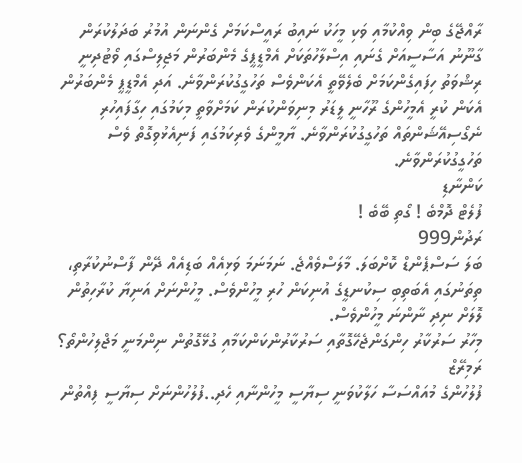ރާއްޖޭގެ ބިން ވިއްކުމާއި ވަކި މީހަކު ނައިބު ރައީސްކަމަށް ގެންނަން އުމުރު ބަދަލުކުރަން ގާނޫނު އަސާސީއަށް ގެނައި އިސްލާހުތަކަށް އެމްޑީޕީގެ މެންބަރުން މަޖިލިސްގައި ވޯޓުދިނީ ރިޝްވަތު ހިފައިގެންކަމަށް ބެލެވޭތީ އެކަންވެސް ތަހުގީގުކުރަންވާނެ. އަދި އެމްޑީޕީ މެންބަރުން އެކަން ކުރީ އެމީހުންގެ ރޫހާނީ ލީޑަރު މިނިވަންކުރަން ކަމަށްވާތީ މިކަމުގައި ހިގާފައިހުރި ނެގޯސިއޭޝަންތައް ތަހުގީގުކުރަންވާނެ. ޔާމީންގެ ވެރިކަމުގައި ފަނިއެޅުވިގޮތް ވެސް ތަހުގީގުކުރަންވާނެ.
ކަންނާޑި
ފުލެޓް ދޮމްބެ ! ގޯތި ބޭބެ !
ރަދުން999
ބަލަ ސަސްޕެންޑް ކޮށްބަލަ. މާލަސްވެއްޖެ. ނަމަނަމަ ވަޅިއެއް ބަޑިއެއް ދޭން ފާސްނުކުރާތި، ތިތަނުގައި އެބަތިބި ސިކުނޑީގެ އުނިކަން ހުރި މީހުންވެސް. މީހުންނަށް އަނިޔާ ކުރާހިތުން ލޮލަށް ނިދި ނާންނަ މީހުންވެސް.
މިހާރު ސަރުކާރު ހިންގަންޖެހޭގޮތާއި ސަރުކާރުންކަންކަމާއި ގުޅޭގޮތުން ނިންމަނީ މަޖްލިހުންތޯ؟
ރަމިރޭޒް
ފުލުހުންގެ މުއައްސަސާ ހަލާކުވަނީ ސިޔާސީ މީހުންނާއި ހެދި..ފުލުހުންނަށް ސިޔާސީ ފިއްތުން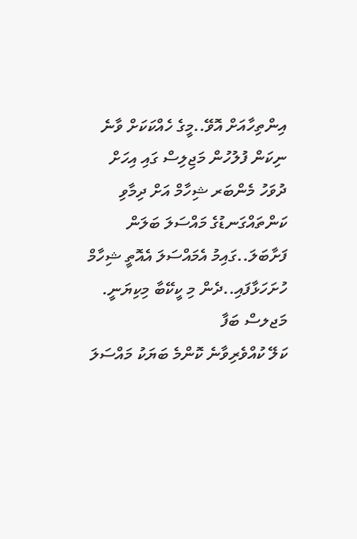އިންތިހާއަށް އޮވޭ..މީގެ ހެއްކަކަށް ވާނެ ނިކަން ފުލުހުން މަޖިލިސް ގައި އިހަށް ދުވަހު މެންބަރ ޝިހާމް އަށް ދިމާވި ކަންތައްގަނޑުގެ މައްސަލަ ބަލަން ފަށާބަލަ..ގައިމު އެމައްސަލަ އެއޮތީ ޝިހާމް ހުށަހަޅާފައި..ދެން މި ކީކޭބާ މިކިޔަނީ.
މަޖލސް ބަފާ
ކަލޭ ކުއްވެރިވާނެ ކޮންމެ ބަޔަކު މައްސަލަ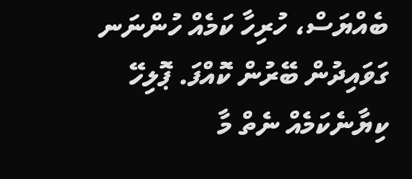ބެއްޔަސް، ހުރިހާ ކަމެއް ހުންނަނ ގަވައިދުން ބޭރުން ކޮއްފަ. ޕޮލިހޭ ކިޔާނެކަމެއް ނެތް މާ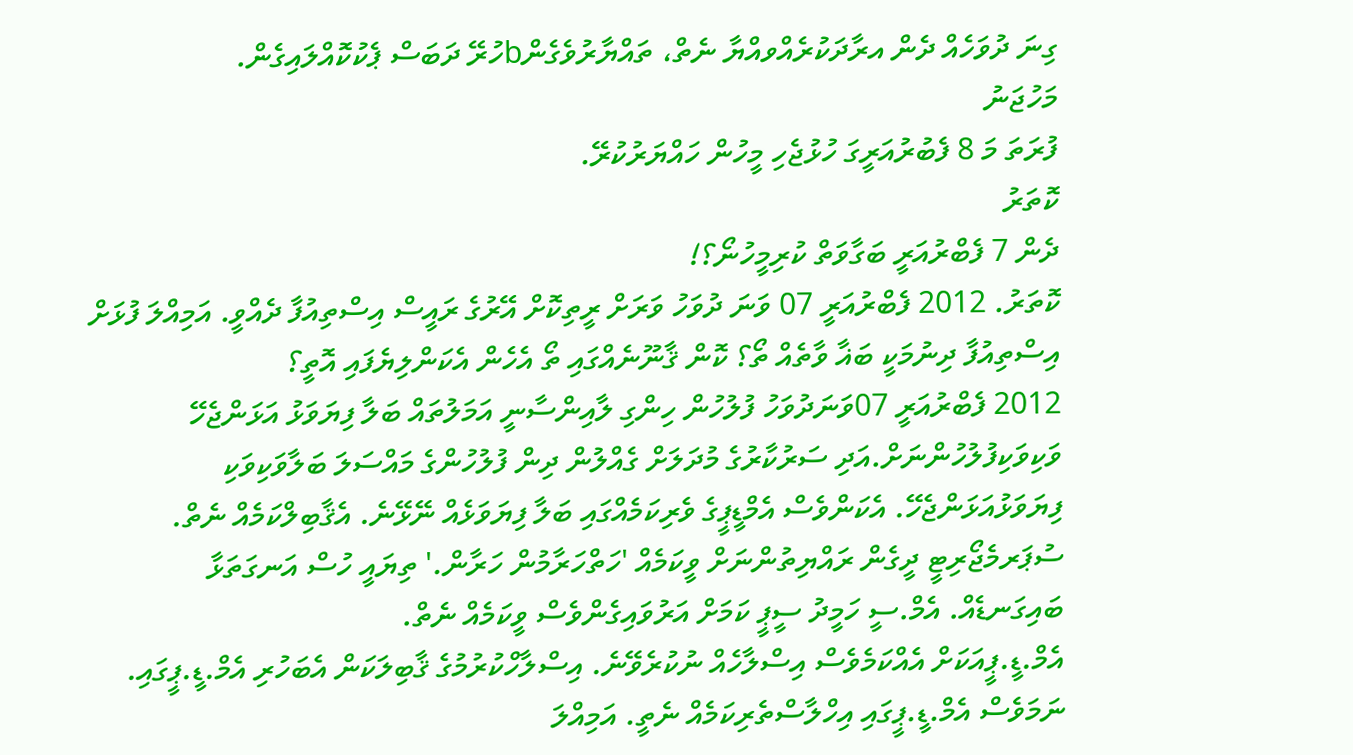ގިނަ ދުވަހެއް ދެން އރާދަކުރެއްވއްޔާ ނެތް، ތައްޔާރުވެގެންbހުރޭ ދަބަސް ޕެކުކޮއްލައިގެން.
މަހުޖަނު
ފުރަތަ މަ 8 ފެބުރުއަރީގަ ހުޅުޖެހި މީހުން ހައްޔަރުކުރޭ.
ކޮތަރު
ދެން 7 ފެބްރުއަރީ ބަގާވަތް ކުރިމީހުނޯ؟!
ކޮތަރު. 2012 ފެބްރުއަރީ 07 ވަނަ ދުވަހު ވަރަށް ރީތިކޮށް އޭރުގެ ރައީސް އިސްތިއުފާ ދެއްވީ. އަމިއްލަ ފުޅަށް އިސްތިއުފާ ދިނުމަކީ ބަޣާ ވާތެއް ތޯ؟ ކޮން ޤާނޫނެއްގައި ތޯ އެހެން އެކަންލިޔެފައި އޮތީ؟
2012 ފެބްރުއަރީ 07ވަނަދުވަހު ފުލުހުން ހިންގި ލާއިންސާނީ އަމަލުތައް ބަލާ ފިޔަވަޅު އަޅަންޖެހޭ ވަކިވަކިފުލުހުންނަށް.އަދި ސަރުކާރުގެ މުދަލަށް ގެއްލުން ދިން ފުލުހުންގެ މައްސަލަ ބަލާވަކިވަކި ފިޔަވަޅުއަޅަންޖެހޭ. އެކަންވެސް އެމްޑީޕީގެ ވެރިކަމެއްގައި ބަލާ ފިޔަވަޅެއް ނޭޅޭނެ. އެޤާބިލްކަމެއް ނެތް. ސުޕަރމެޖޯރިޓީ ދީގެން ރައްޔިތުންނަށް ވީކަމެއް 'ހަތްހަރާމުން ހަރާން.' ތިޔައީ ހުސް އަނގަތަޅާ ބައިގަނޑެއް. އެމް.ސީ ހަމީދު ސީޕީ ކަމަށް އަރުވައިގެންވެސް ވީކަމެއް ނެތް.
އެމް.ޑީ.ޕީއަކަށް އެއްކަމެވެސް އިސްލާހެއް ނުކުރެވޭނެ. އިސްލާހްކުރުމުގެ ޤާބިލަކަން އެބަހުރި އެމް.ޑީ.ޕީގައި. ނަމަވެސް އެމް.ޑީ.ޕީގައި އިހްލާސްތެރިކަމެއް ނެތީ. އަމިއްލަ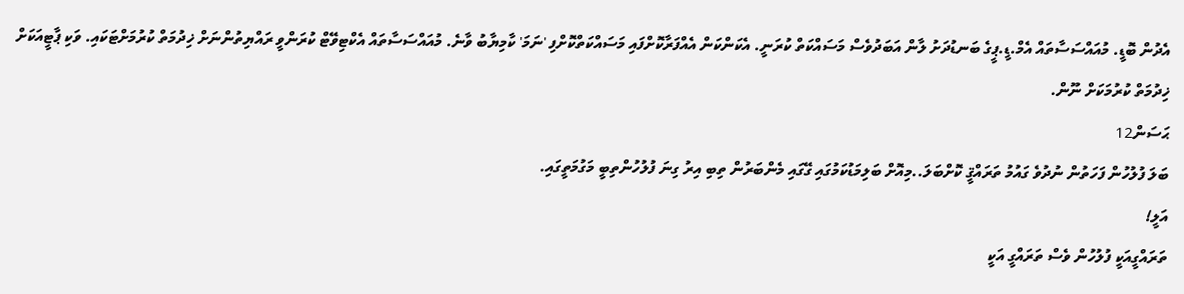އެދުން ބޮޑީ. މުއައްސަސާތައް އެމް.ޑީ.ޕީގެ ބަނޑުދަށު ލާން އަބަދުވެސް މަސައްކަތް ކުރަނީ. އެކަންކަން އެއްފަރާކޮށްފައި މަސައްކަތްކޮށްފި 'ނަމަ' ކާމިޔާބު ވާނެ. މުއައްސަސާތައް އެކްޓިވޭޓް ކުރަންވީ ރައްޔިތުންނަށް ޚިދުމަތް ކުރުމަށްޓަކައި. ވަކި ޕާޓީއަކަށް ޚިދުމަތް ކުރުމަކަށް ނޫން.
ޙަސަން12
ބަލަ ފުލުހުން ފަހަތުން ނުދުވެ ގައުމު ތަރައްޤީ ކޮށްބަލަ..މިއޮށް ބަލިމަޑުކަމުގައި ގޭގައި މެންބަރުން ތިބި އިރު ގިނަ ފުލުހުންތިބީ މަގުމަތީގައި.
އަލީ!
ތަރައްގީއަކީ ފުލުހުން ވެސް ތަރައްގީ އަކީ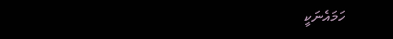ހަމައެނަކީ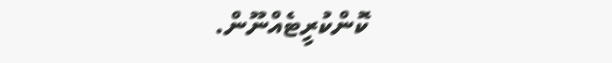ކޮންކުރީޓެއްނޫން.